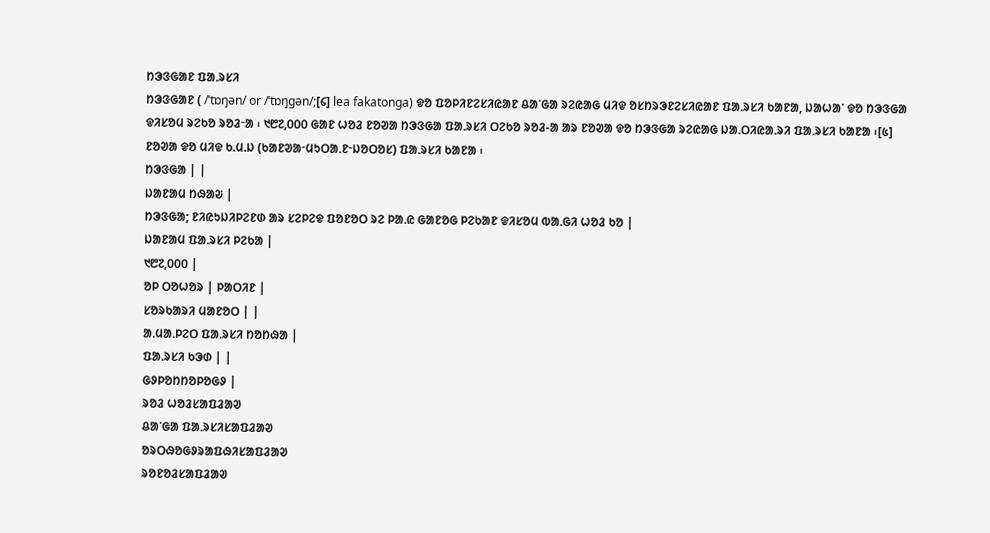ᱴᱳᱝᱜᱟᱱ ᱯᱟᱹᱨᱥᱤ
ᱴᱳᱝᱜᱟᱱ ( /ˈtɒŋən/ or /ˈtɒŋɡən/;[᱔] lea fakatonga) ᱫᱚ ᱯᱚᱞᱤᱱᱮᱥᱤᱭᱟᱱ ᱪᱟᱸᱜᱟ ᱨᱮᱭᱟᱜ ᱢᱤᱫ ᱚᱥᱴᱨᱳᱱᱮᱥᱤᱭᱟᱱ ᱯᱟᱹᱨᱥᱤ ᱠᱟᱱᱟ, ᱡᱟᱦᱟᱸ ᱫᱚ ᱴᱳᱝᱜᱟ ᱫᱤᱥᱚᱢ ᱨᱮᱠᱚ ᱨᱚᱲᱼᱟ ᱾ ᱑᱘᱗,᱐᱐᱐ ᱜᱟᱱ ᱦᱚᱲ ᱱᱚᱣᱟ ᱴᱳᱝᱜᱟ ᱯᱟᱹᱨᱥᱤ ᱛᱮᱠᱚ ᱨᱚᱲ-ᱟ ᱟᱨ ᱱᱚᱣᱟ ᱫᱚ ᱴᱳᱝᱜᱟ ᱨᱮᱭᱟᱜ ᱡᱟᱹᱛᱤᱭᱟᱹᱨᱤ ᱯᱟᱹᱨᱥᱤ ᱠᱟᱱᱟ ᱾[᱕] ᱱᱚᱣᱟ ᱫᱚ ᱢᱤᱫ ᱠ.ᱢ.ᱡ (ᱠᱟᱱᱣᱟᱼᱢᱩᱛᱟᱹᱱᱼᱡᱚᱛᱚᱥ) ᱯᱟᱹᱨᱥᱤ ᱠᱟᱱᱟ ᱾
ᱴᱳᱝᱜᱟ | |
ᱡᱟᱱᱟᱢ ᱴᱷᱟᱶ |
ᱴᱳᱝᱜᱟ; ᱱᱤᱭᱩᱡᱤᱞᱮᱱᱰ ᱟᱨ ᱥᱮᱞᱮᱫ ᱯᱚᱱᱚᱛ ᱨᱮ ᱞᱟᱹᱭ ᱜᱟᱱᱚᱜ ᱞᱮᱠᱟᱱ ᱫᱤᱥᱚᱢ ᱵᱟᱹᱜᱤ ᱦᱚᱲ ᱠᱚ |
ᱡᱟᱱᱟᱢ ᱯᱟᱹᱨᱥᱤ ᱞᱮᱠᱟ |
᱑᱘᱗,᱐᱐᱐ |
ᱚᱞ ᱛᱚᱦᱚᱨ | ᱞᱟᱛᱤᱱ |
ᱥᱚᱨᱠᱟᱨᱤ ᱢᱟᱱᱚᱛ | |
ᱟᱹᱢᱟᱹᱞᱮᱛ ᱯᱟᱹᱨᱥᱤ ᱴᱚᱴᱷᱟ |
ᱯᱟᱹᱨᱥᱤ ᱠᱳᱰ | |
ᱜᱽᱞᱚᱴᱴᱚᱞᱚᱜᱽ |
ᱨᱚᱲ ᱦᱚᱲᱥᱟᱯᱲᱟᱣ
ᱪᱟᱸᱜᱟ ᱯᱟᱹᱨᱥᱤᱥᱟᱯᱲᱟᱣ
ᱚᱨᱛᱷᱚᱜᱽᱨᱟᱯᱷᱤᱥᱟᱯᱲᱟᱣ
ᱨᱚᱱᱚᱲᱥᱟᱯᱲᱟᱣ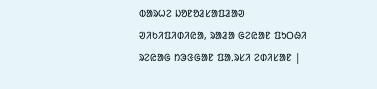ᱵᱟᱨᱦᱮ ᱡᱚᱱᱚᱲᱥᱟᱯᱲᱟᱣ
ᱣᱤᱠᱤᱯᱤᱰᱤᱭᱟ, ᱨᱟᱲᱟ ᱜᱮᱭᱟᱱ ᱯᱩᱛᱷᱤ ᱨᱮᱭᱟᱜ ᱴᱳᱝᱜᱟᱱ ᱯᱟᱹᱨᱥᱤ ᱮᱰᱤᱥᱟᱱ |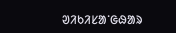ᱣᱤᱠᱤᱥᱟᱸᱜᱷᱟᱨ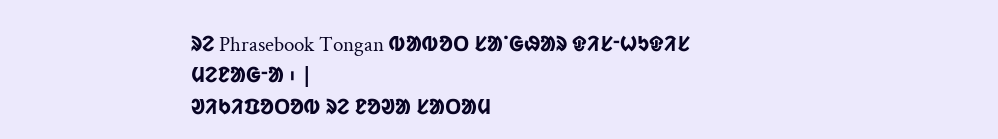ᱨᱮ Phrasebook Tongan ᱵᱟᱵᱚᱛ ᱥᱟᱸᱜᱷᱟᱨ ᱫᱤᱥᱼᱦᱩᱫᱤᱥ ᱢᱮᱱᱟᱜᱼᱟ ᱾ |
ᱣᱤᱠᱤᱯᱚᱛᱚᱵ ᱨᱮ ᱱᱚᱣᱟ ᱥᱟᱛᱟᱢ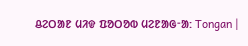ᱪᱮᱛᱟᱱ ᱢᱤᱫ ᱯᱚᱛᱚᱵ ᱢᱮᱱᱟᱜᱼᱟ: Tongan |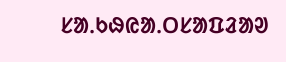ᱥᱟᱹᱠᱷᱭᱟᱹᱛᱥᱟᱯᱲᱟᱣ